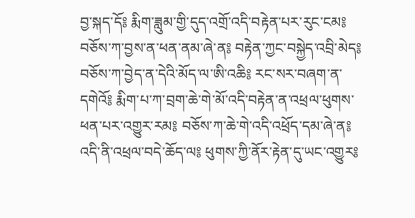བྱ་སྐད་དོ༔ རྨིག་ཟླུམ་གྱི་དུད་འགྲོ་འདི་བརྟེན་པར་རུང་ངམ༔ བཅོས་ཀ་བྱས་ན་ཕན་ནམ་ཞེ་ན༔ བརྟེན་ཀྱང་བསྐྱེད་འབྲི་མེད༔ བཅོས་ཀ་བྱེད་ན་དེའི་མོད་ལ་ཨི་འཆི༔ རང་སར་བཞག་ན་དགེའོ༔ རྨིག་པ་ཀ་བྲག་ཆེ་གེ་མོ་འདི་བརྟེན་ན་འཕྲལ་ཕུགས་ཕན་པར་འགྱུར་རམ༔ བཅོས་ཀ་ཆེ་གེ་འདི་འཕྲོད་དམ་ཞེ་ན༔ འདི་ནི་འཕྲལ་བདེ་ཆོད་ལ༔ ཕུགས་ཀྱི་ནོར་རྟེན་དུ་ཡང་འགྱུར༔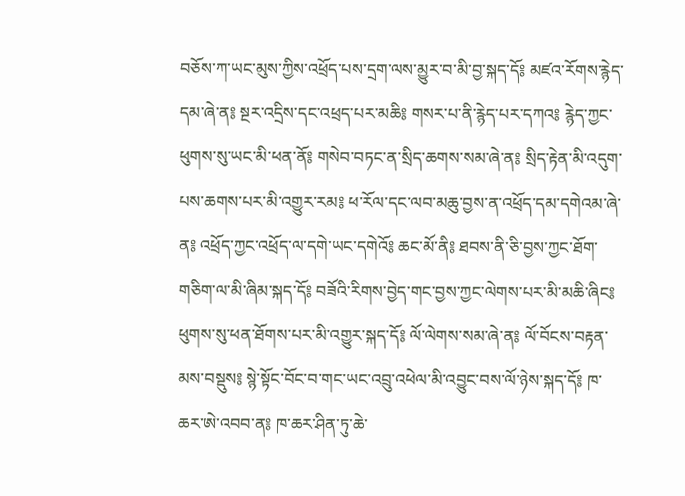བཅོས་ཀ་ཡང་མུས་ཀྱིས་འཕྲོད་པས་དྲག་ལས་མྱུར་བ་མི་བྱ་སྐད་དོ༔ མཛའ་རོགས་རྙེད་དམ་ཞེ་ན༔ སྔར་འདྲིས་དང་འཕྲད་པར་མཆི༔ གསར་པ་ནི་རྙེད་པར་དཀའ༔ རྙེད་ཀྱང་ཕུགས་སུ་ཡང་མི་ཕན་ནོ༔ གསེབ་བཏང་ན་སྲིད་ཆགས་སམ་ཞེ་ན༔ སྲིད་རྟེན་མི་འདུག་པས་ཆགས་པར་མི་འགྱུར་རམ༔ ཕ་རོལ་དང་ལབ་མཆུ་བྱས་ན་འཕྲོད་དམ་དགེའམ་ཞེ་ན༔ འཕྲོད་ཀྱང་འཕྲོད་ལ་དགེ་ཡང་དགེའོ༔ ཆང་མོ་ནི༔ ཐབས་ནི་ཅི་བྱས་ཀྱང་ཐོག་གཅིག་ལ་མི་ཞིམ་སྐད་དོ༔ བཟོའི་རིགས་བྱེད་གང་བྱས་ཀྱང་ལེགས་པར་མི་མཆི་ཞིང༔ ཕུགས་སུ་ཕན་ཐོགས་པར་མི་འགྱུར་སྐད་དོ༔ ལོ་ལེགས་སམ་ཞེ་ན༔ ལོ་བོངས་བརྟན་མས་བསྡུས༔ སྙེ་སྟོང་བོང་བ་གང་ཡང་འབྲུ་འཕེལ་མི་འབྱུང་བས་ལོ་ཉེས་སྐད་དོ༔ ཁ་ཆར་ཨེ་འབབ་ན༔ ཁ་ཆར་ཤིན་ཏུ་ཆེ་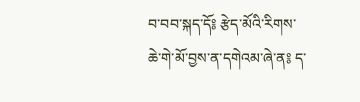བ་བབ་སྐད་དོ༔ རྩེད་མོའི་རིགས་ཆེ་གེ་མོ་བྱས་ན་དགེའམ་ཞེ་ན༔ ད་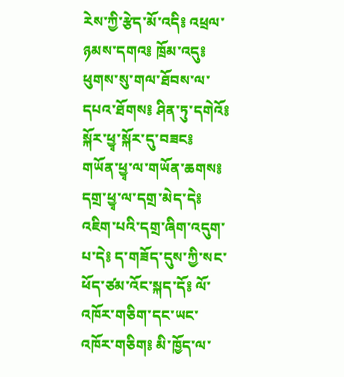རེས་ཀྱི་རྩེད་མོ་འདི༔ འཕྲལ་ཉམས་དགའ༔ ཁྲོམ་འདུ༔ ཕུགས་སུ་གལ་ཐོབས་ལ་དཔའ་ཐོགས༔ ཤིན་ཏུ་དགེའོ༔ སྐོར་ཕྱྭ་སྐོར་དུ་བཟང༔ གཡོན་ཕྱྭ་ལ་གཡོན་ཆགས༔ དགྲ་ཕྱྭ་ལ་དགྲ་མེད་དེ༔ འཇིག་པའི་དགྲ་ཞིག་འདུག་པ་དེ༔ ད་གཟོད་དུས་ཀྱི་སང་ཕོད་ཙམ་འོང་སྐད་དོ༔ ལོ་འཁོར་གཅིག་དང་ཡང་འཁོར་གཅིག༔ མི་ཁྱོད་ལ་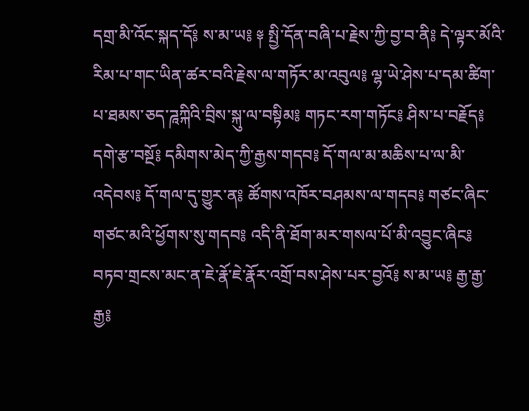དགྲ་མི་འོང་སྐད་དོ༔ ས་མ་ཡ༔ ༈ སྤྱི་དོན་བཞི་པ་རྗེས་ཀྱི་བྱ་བ་ནི༔ དེ་ལྟར་མོའི་རིམ་པ་གང་ཡིན་ཚར་བའི་རྗེས་ལ་གཏོར་མ་འབུལ༔ ལྷ་ཡེ་ཤེས་པ་དམ་ཚིག་པ་ཐམས་ཅད་ཌཱཀྐིའི་བྲིས་སྐུ་ལ་བསྟིམ༔ གཏང་རག་གཏོང༔ ཤིས་པ་བརྗོད༔ དགེ་རྩ་བསྔོ༔ དམིགས་མེད་ཀྱི་རྒྱས་གདབ༔ དོ་གལ་མ་མཆིས་པ་ལ་མི་འདེབས༔ དོ་གལ་དུ་གྱུར་ན༔ ཚོགས་འཁོར་བཤམས་ལ་གདབ༔ གཙང་ཞིང་གཙང་མའི་ཕྱོགས་སུ་གདབ༔ འདི་ནི་ཐོག་མར་གསལ་པོ་མི་འབྱུང་ཞིང༔ བཏབ་གྲངས་མང་ན་ཇེ་རྣོ་ཇེ་རྣོར་འགྲོ་བས་ཤེས་པར་བྱའོ༔ ས་མ་ཡ༔ རྒྱ་རྒྱ་རྒྱ༔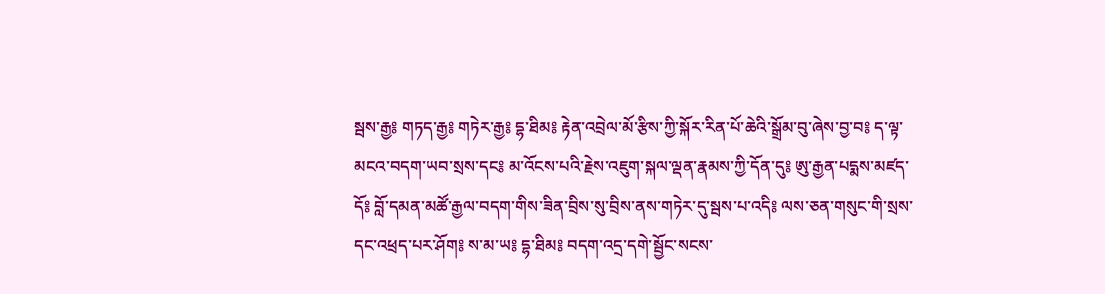སྦས་རྒྱ༔ གཏད་རྒྱ༔ གཏེར་རྒྱ༔ དྷ་ཐིམ༔ རྟེན་འབྲེལ་མོ་རྩིས་ཀྱི་སྐོར་རིན་པོ་ཆེའི་སྒྲོམ་བུ་ཞེས་བྱ་བ༔ ད་ལྟ་མངའ་བདག་ཡབ་སྲས་དང༔ མ་འོངས་པའི་རྗེས་འཇུག་སྐལ་ལྡན་རྣམས་ཀྱི་དོན་དུ༔ ཨུ་རྒྱན་པདྨས་མཛད་དོ༔ བློ་དམན་མཚོ་རྒྱལ་བདག་གིས་ཟིན་བྲིས་སུ་བྲིས་ནས་གཏེར་དུ་སྦས་པ་འདི༔ ལས་ཅན་གསུང་གི་སྲས་དང་འཕྲད་པར་ཤོག༔ ས་མ་ཡ༔ དྷ་ཐིམ༔ བདག་འདྲ་དགེ་སྦྱོང་སངས་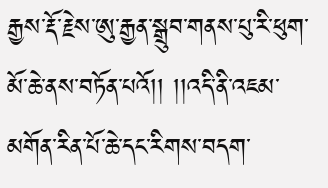རྒྱས་རྡོ་རྗེས་ཨུ་རྒྱན་སྒྲུབ་གནས་པུ་རི་ཕུག་མོ་ཆེ་ནས་བཏོན་པའོ།། །།འདི་ནི་འཇམ་མགོན་རིན་པོ་ཆེ་དང་རིགས་བདག་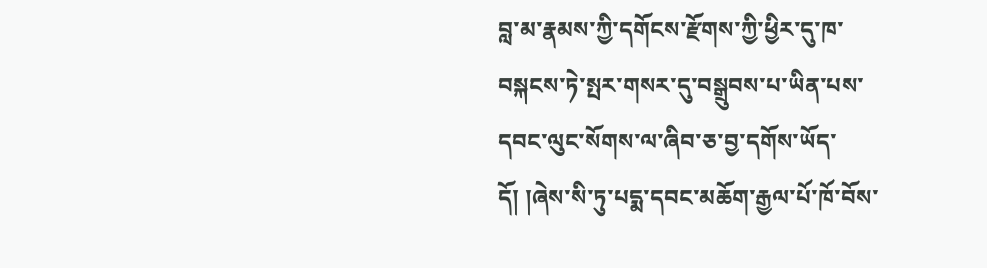བླ་མ་རྣམས་ཀྱི་དགོངས་རྫོགས་ཀྱི་ཕྱིར་དུ་ཁ་བསྐངས་ཏེ་སྤར་གསར་དུ་བསྒྲུབས་པ་ཡིན་པས་དབང་ལུང་སོགས་ལ་ཞིབ་ཅ་བྱ་དགོས་ཡོད་དོ། །ཞེས་སི་ཏུ་པདྨ་དབང་མཆོག་རྒྱལ་པོ་ཁོ་བོས་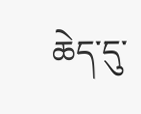ཆེད་དུ་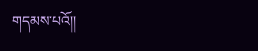གདམས་པའོ།།